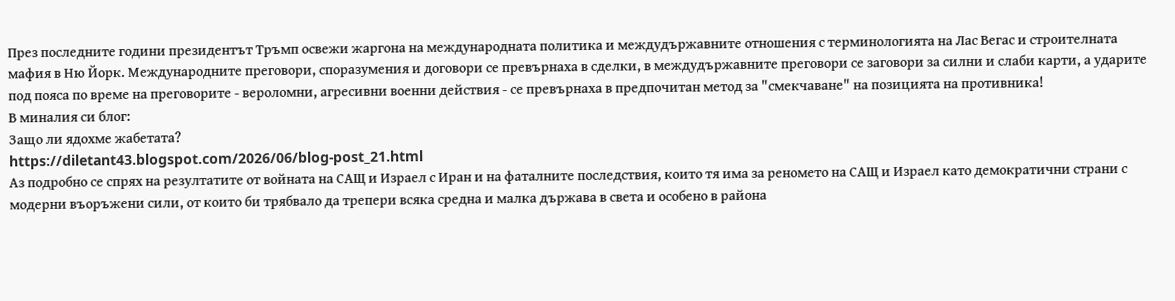През последните години президентът Тръмп освежи жаргона на международната политика и междудържавните отношения с терминологията на Лас Вегас и строителната мафия в Ню Йорк. Международните преговори, споразумения и договори се превърнаха в сделки, в междудържавните преговори се заговори за силни и слаби карти, а ударите под пояса по време на преговорите - вероломни, агресивни военни действия - се превърнаха в предпочитан метод за "смекчаване" на позицията на противника!
В миналия си блог:
Защо ли ядохме жабетата?
https://diletant43.blogspot.com/2026/06/blog-post_21.html
Аз подробно се спрях на резултатите от войната на САЩ и Израел с Иран и на фаталните последствия, които тя има за реномето на САЩ и Израел като демократични страни с модерни въоръжени сили, от които би трябвало да трепери всяка средна и малка държава в света и особено в района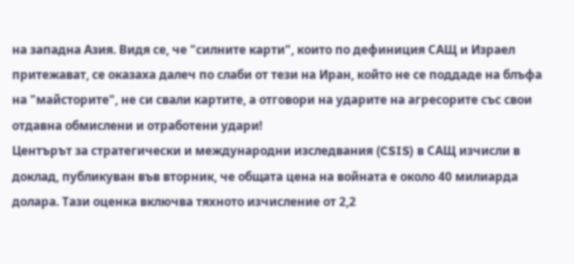на западна Азия. Видя се, че "силните карти", които по дефиниция САЩ и Израел притежават, се оказаха далеч по слаби от тези на Иран, който не се поддаде на блъфа на "майсторите", не си свали картите, а отговори на ударите на агресорите със свои отдавна обмислени и отработени удари!
Центърът за стратегически и международни изследвания (CSIS) в САЩ изчисли в доклад, публикуван във вторник, че общата цена на войната е около 40 милиарда долара. Тази оценка включва тяхното изчисление от 2,2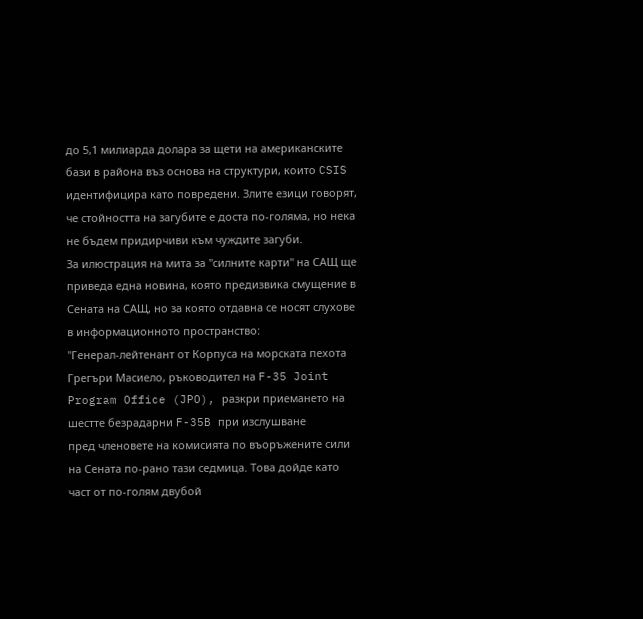до 5,1 милиарда долара за щети на американските бази в района въз основа на структури, които CSIS идентифицира като повредени. Злите езици говорят, че стойността на загубите е доста по-голяма, но нека не бъдем придирчиви към чуждите загуби.
За илюстрация на мита за "силните карти" на САЩ ще приведа една новина, която предизвика смущение в Сената на САЩ, но за която отдавна се носят слухове в информационното пространство:
"Генерал-лейтенант от Корпуса на морската пехота Грегъри Масиело, ръководител на F-35 Joint Program Office (JPO), разкри приемането на шестте безрадарни F-35B при изслушване
пред членовете на комисията по въоръжените сили на Сената по-рано тази седмица. Това дойде като част от по-голям двубой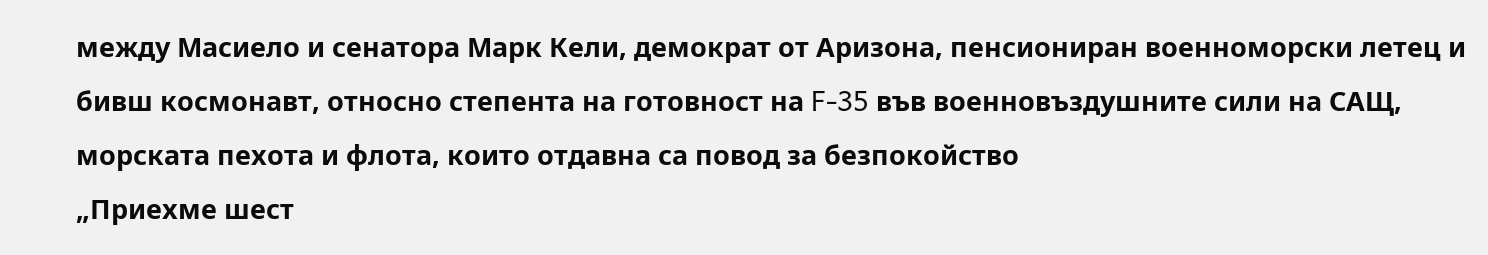между Масиело и сенатора Марк Кели, демократ от Аризона, пенсиониран военноморски летец и бивш космонавт, относно степента на готовност на F-35 във военновъздушните сили на САЩ, морската пехота и флота, които отдавна са повод за безпокойство
„Приехме шест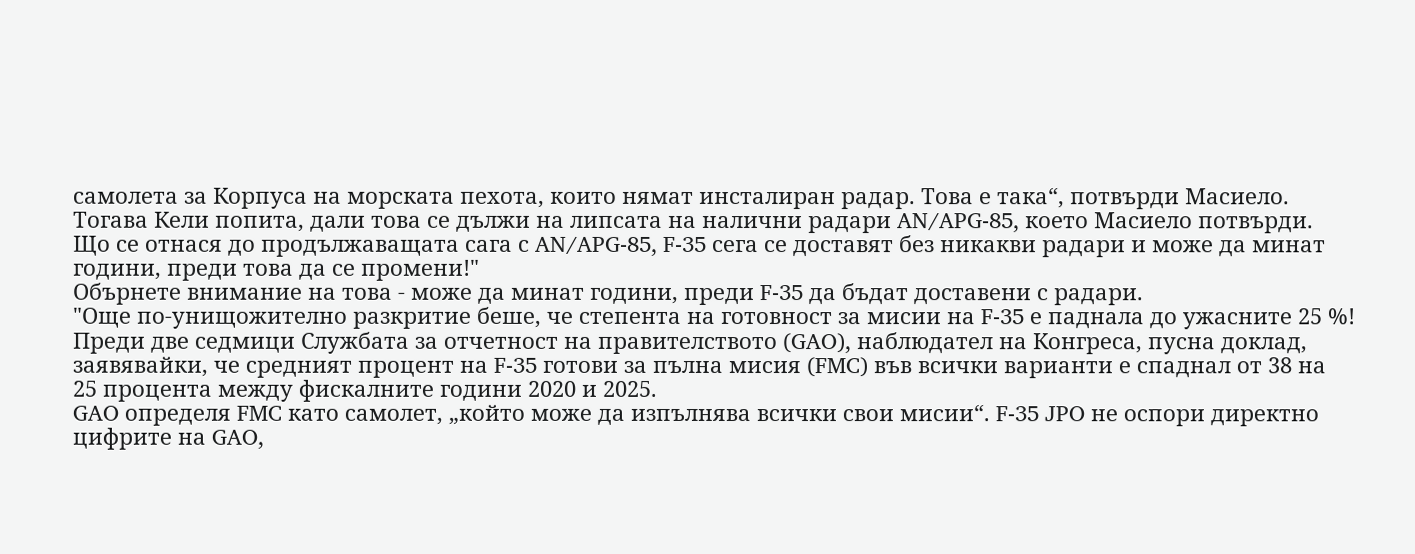самолета за Корпуса на морската пехота, които нямат инсталиран радар. Това е така“, потвърди Масиело.
Тогава Кели попита, дали това се дължи на липсата на налични радари AN/APG-85, което Масиело потвърди.
Що се отнася до продължаващата сага с AN/APG-85, F-35 сега се доставят без никакви радари и може да минат години, преди това да се промени!"
Обърнете внимание на това - може да минат години, преди F-35 да бъдат доставени с радари.
"Още по-унищожително разкритие беше, че степента на готовност за мисии на F-35 е паднала до ужасните 25 %!
Преди две седмици Службата за отчетност на правителството (GAO), наблюдател на Конгреса, пусна доклад, заявявайки, че средният процент на F-35 готови за пълна мисия (FMC) във всички варианти е спаднал от 38 на 25 процента между фискалните години 2020 и 2025.
GAO определя FMC като самолет, „който може да изпълнява всички свои мисии“. F-35 JPO не оспори директно цифрите на GAO,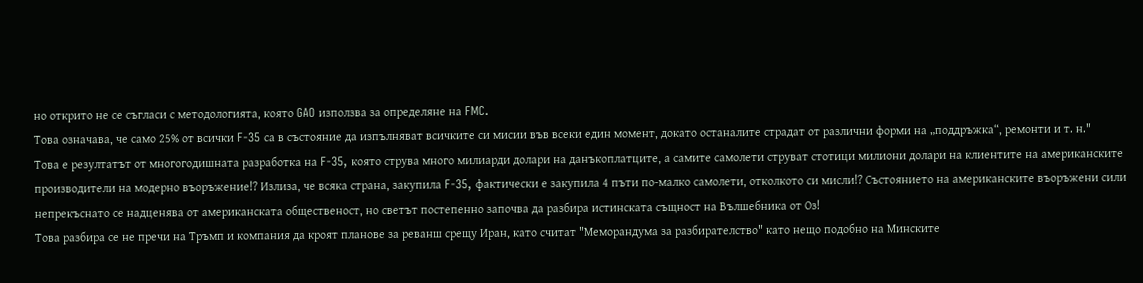но открито не се съгласи с методологията, която GAO използва за определяне на FMC.
Това означава, че само 25% от всички F-35 са в състояние да изпълняват всичките си мисии във всеки един момент, докато останалите страдат от различни форми на „поддръжка“, ремонти и т. н."
Това е резултатът от многогодишната разработка на F-35, която струва много милиарди долари на данъкоплатците, а самите самолети струват стотици милиони долари на клиентите на американските производители на модерно въоръжение!? Излиза, че всяка страна, закупила F-35, фактически е закупила 4 пъти по-малко самолети, отколкото си мисли!? Състоянието на американските въоръжени сили непрекъснато се надценява от американската общественост, но светът постепенно започва да разбира истинската същност на Вълшебника от Оз!
Това разбира се не пречи на Тръмп и компания да кроят планове за реванш срещу Иран, като считат "Меморандума за разбирателство" като нещо подобно на Минските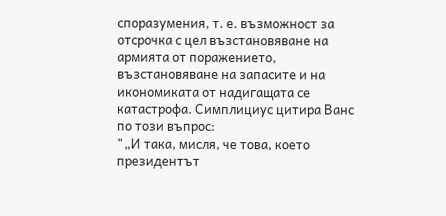споразумения, т. е. възможност за отсрочка с цел възстановяване на армията от поражението, възстановяване на запасите и на икономиката от надигащата се катастрофа. Симплициус цитира Ванс по този въпрос:
"„И така, мисля, че това, което президентът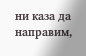ни каза да направим,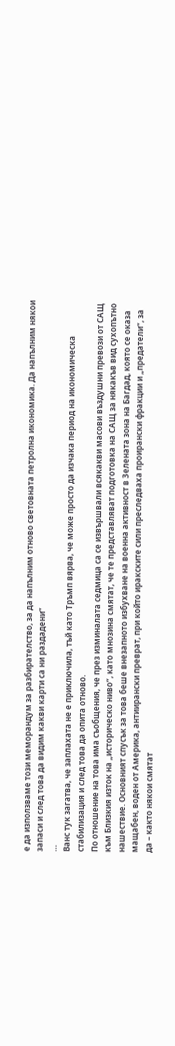е да използваме този меморандум за разбирателство, за да напълним отново световната петролна икономика. Да напълним някои запаси и след това да видим какви карти са ни раздадени”
…
Ванс тук загатва, че заплахата не е приключила, тъй като Тръмп вярва, че може просто да изчака период на икономическа стабилизация и след това да опита отново.
По отношение на това има съобщения, че през изминалата седмица са се извършвали всякакви масови въздушни превози от САЩ към Близкия изток на „историческо ниво“, като мнозина смятат, че те представляват подготовка на САЩ за някакъв вид сухопътно нашествие. Основният спусък за това беше внезапното избухване на военна активност в Зелената зона на Багдад, която се оказа мащабен, воден от Америка, антиирански преврат, при който иракските сили преследваха проирански фракции и „предатели“, за да – както някои смятат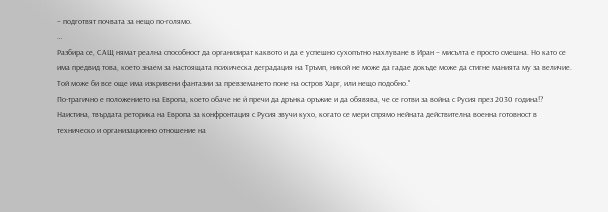– подготвят почвата за нещо по-голямо.
…
Разбира се, САЩ нямат реална способност да организират каквото и да е успешно сухопътно нахлуване в Иран – мисълта е просто смешна. Но като се има предвид това, което знаем за настоящата психическа деградация на Тръмп, никой не може да гадае докъде може да стигне манията му за величие. Той може би все още има изкривени фантазии за превземането поне на остров Харг, или нещо подобно."
По-трагично е положението на Европа, което обаче не ѝ пречи да дрънка оръжие и да обявява, че се готви за война с Русия през 2030 година!?
Наистина, твърдата реторика на Европа за конфронтация с Русия звучи кухо, когато се мери спрямо нейната действителна военна готовност в техническо и организационно отношение на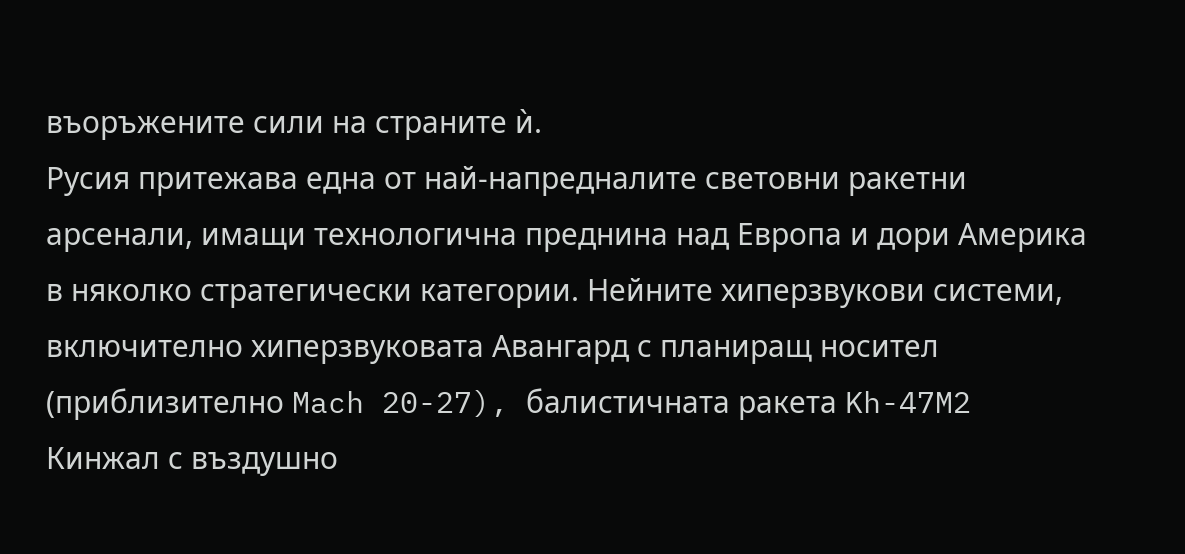въоръжените сили на страните ѝ.
Русия притежава една от най-напредналите световни ракетни арсенали, имащи технологична преднина над Европа и дори Америка в няколко стратегически категории. Нейните хиперзвукови системи, включително хиперзвуковата Авангард с планиращ носител (приблизително Mach 20-27), балистичната ракета Kh-47M2 Кинжал с въздушно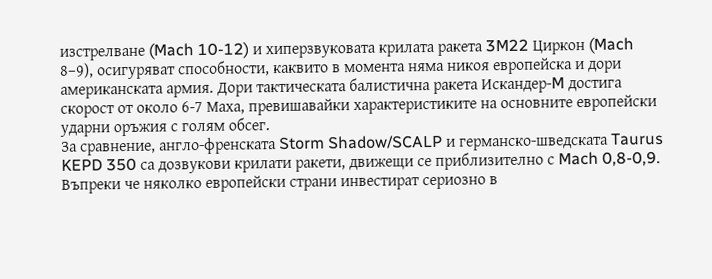изстрелване (Mach 10-12) и хиперзвуковата крилата ракета 3M22 Циркон (Mach 8–9), осигуряват способности, каквито в момента няма никоя европейска и дори американската армия. Дори тактическата балистична ракета Искандер-M достига скорост от около 6-7 Маха, превишавайки характеристиките на основните европейски ударни оръжия с голям обсег.
За сравнение, англо-френската Storm Shadow/SCALP и германско-шведската Taurus KEPD 350 са дозвукови крилати ракети, движещи се приблизително с Mach 0,8-0,9. Въпреки че няколко европейски страни инвестират сериозно в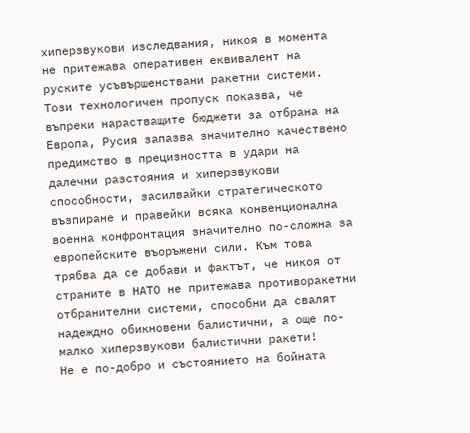хиперзвукови изследвания, никоя в момента не притежава оперативен еквивалент на руските усъвършенствани ракетни системи.
Този технологичен пропуск показва, че въпреки нарастващите бюджети за отбрана на Европа, Русия запазва значително качествено предимство в прецизността в удари на далечни разстояния и хиперзвукови способности, засилвайки стратегическото възпиране и правейки всяка конвенционална военна конфронтация значително по-сложна за европейските въоръжени сили. Към това трябва да се добави и фактът, че никоя от страните в НАТО не притежава противоракетни отбранителни системи, способни да свалят надеждно обикновени балистични, а още по-малко хиперзвукови балистични ракети!
Не е по-добро и състоянието на бойната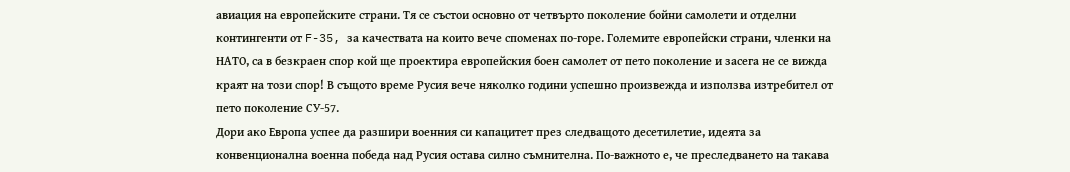авиация на европейските страни. Тя се състои основно от четвърто поколение бойни самолети и отделни контингенти от F-35, за качествата на които вече споменах по-горе. Големите европейски страни, членки на НАТО, са в безкраен спор кой ще проектира европейския боен самолет от пето поколение и засега не се вижда краят на този спор! В същото време Русия вече няколко години успешно произвежда и използва изтребител от пето поколение СУ-57.
Дори ако Европа успее да разшири военния си капацитет през следващото десетилетие, идеята за конвенционална военна победа над Русия остава силно съмнителна. По-важното е, че преследването на такава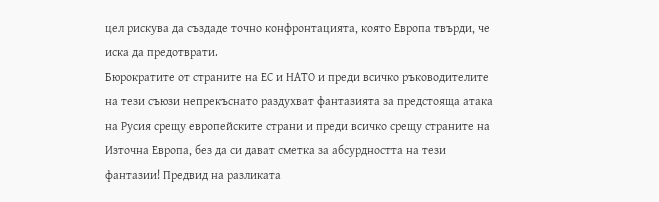цел рискува да създаде точно конфронтацията, която Европа твърди, че иска да предотврати.
Бюрократите от страните на ЕС и НАТО и преди всичко ръководителите на тези съюзи непрекъснато раздухват фантазията за предстояща атака на Русия срещу европейските страни и преди всичко срещу страните на Източна Европа, без да си дават сметка за абсурдността на тези фантазии! Предвид на разликата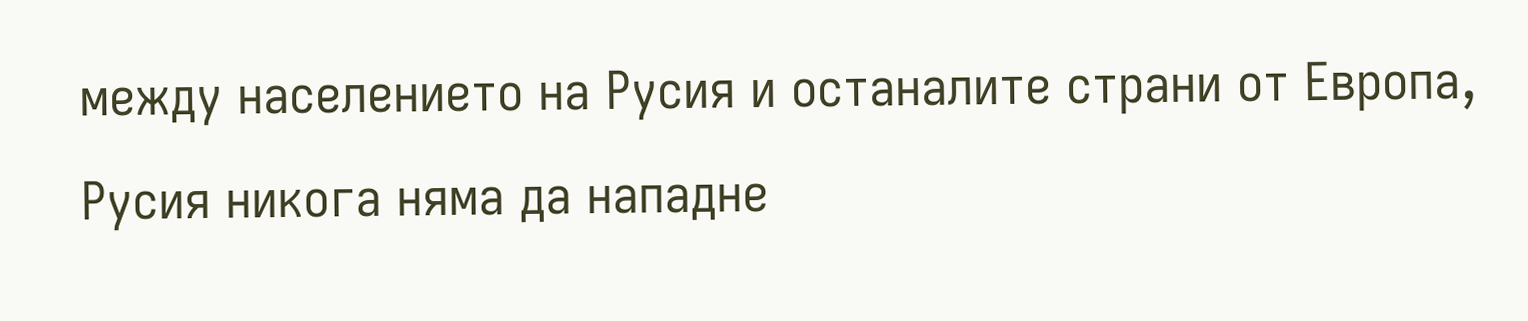между населението на Русия и останалите страни от Европа, Русия никога няма да нападне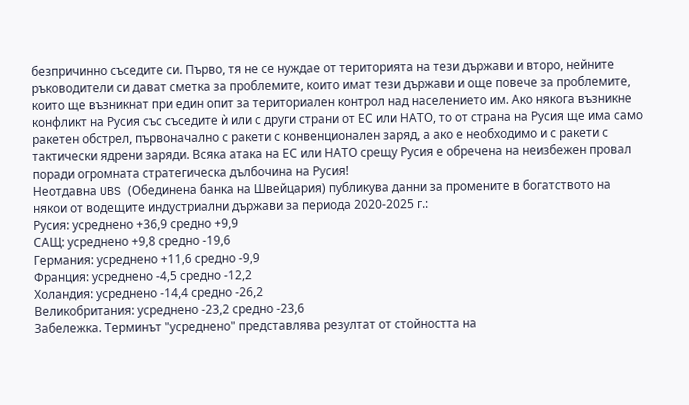безпричинно съседите си. Първо, тя не се нуждае от територията на тези държави и второ, нейните ръководители си дават сметка за проблемите, които имат тези държави и още повече за проблемите, които ще възникнат при един опит за териториален контрол над населението им. Ако някога възникне конфликт на Русия със съседите ѝ или с други страни от ЕС или НАТО, то от страна на Русия ще има само ракетен обстрел, първоначално с ракети с конвенционален заряд, а ако е необходимо и с ракети с тактически ядрени заряди. Всяка атака на ЕС или НАТО срещу Русия е обречена на неизбежен провал поради огромната стратегическа дълбочина на Русия!
Неотдавна UBS (Обединена банка на Швейцария) публикува данни за промените в богатството на някои от водещите индустриални държави за периода 2020-2025 г.:
Русия: усреднено +36,9 средно +9,9
САЩ: усреднено +9,8 средно -19,6
Германия: усреднено +11,6 средно -9,9
Франция: усреднено -4,5 средно -12,2
Холандия: усреднено -14,4 средно -26,2
Великобритания: усреднено -23,2 средно -23,6
Забележка. Терминът "усреднено" представлява резултат от стойността на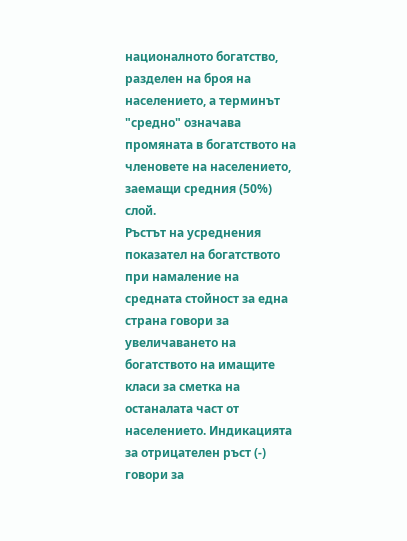националното богатство, разделен на броя на населението, а терминът "средно" означава промяната в богатството на членовете на населението, заемащи средния (50%) слой.
Ръстът на усреднения показател на богатството при намаление на средната стойност за една страна говори за увеличаването на богатството на имащите класи за сметка на останалата част от населението. Индикацията за отрицателен ръст (-) говори за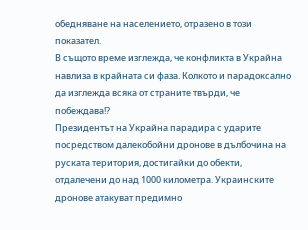обедняване на населението, отразено в този показател.
В същото време изглежда, че конфликта в Украйна навлиза в крайната си фаза. Колкото и парадоксално да изглежда всяка от страните твърди, че побеждава!?
Президентът на Украйна парадира с ударите посредством далекобойни дронове в дълбочина на руската територия, достигайки до обекти, отдалечени до над 1000 километра. Украинските дронове атакуват предимно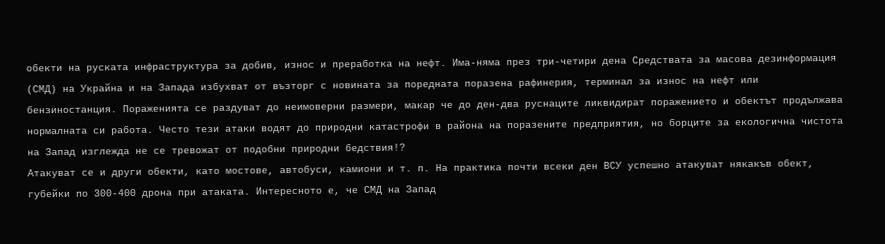обекти на руската инфраструктура за добив, износ и преработка на нефт. Има-няма през три-четири дена Средствата за масова дезинформация (СМД) на Украйна и на Запада избухват от възторг с новината за поредната поразена рафинерия, терминал за износ на нефт или бензиностанция. Пораженията се раздуват до неимоверни размери, макар че до ден-два руснаците ликвидират поражението и обектът продължава нормалната си работа. Често тези атаки водят до природни катастрофи в района на поразените предприятия, но борците за екологична чистота на Запад изглежда не се тревожат от подобни природни бедствия!?
Атакуват се и други обекти, като мостове, автобуси, камиони и т. п. На практика почти всеки ден ВСУ успешно атакуват някакъв обект, губейки по 300-400 дрона при атаката. Интересното е, че СМД на Запад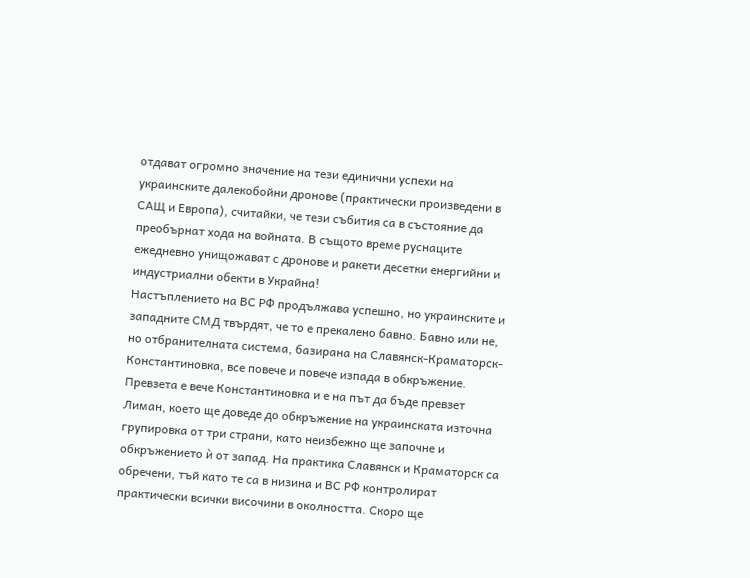отдават огромно значение на тези единични успехи на украинските далекобойни дронове (практически произведени в САЩ и Европа), считайки, че тези събития са в състояние да преобърнат хода на войната. В същото време руснаците ежедневно унищожават с дронове и ракети десетки енергийни и индустриални обекти в Украйна!
Настъплението на ВС РФ продължава успешно, но украинските и западните СМД твърдят, че то е прекалено бавно. Бавно или не, но отбранителната система, базирана на Славянск-Краматорск-Константиновка, все повече и повече изпада в обкръжение. Превзета е вече Константиновка и е на път да бъде превзет Лиман, което ще доведе до обкръжение на украинската източна групировка от три страни, като неизбежно ще започне и обкръжението ѝ от запад. На практика Славянск и Краматорск са обречени, тъй като те са в низина и ВС РФ контролират практически всички височини в околността. Скоро ще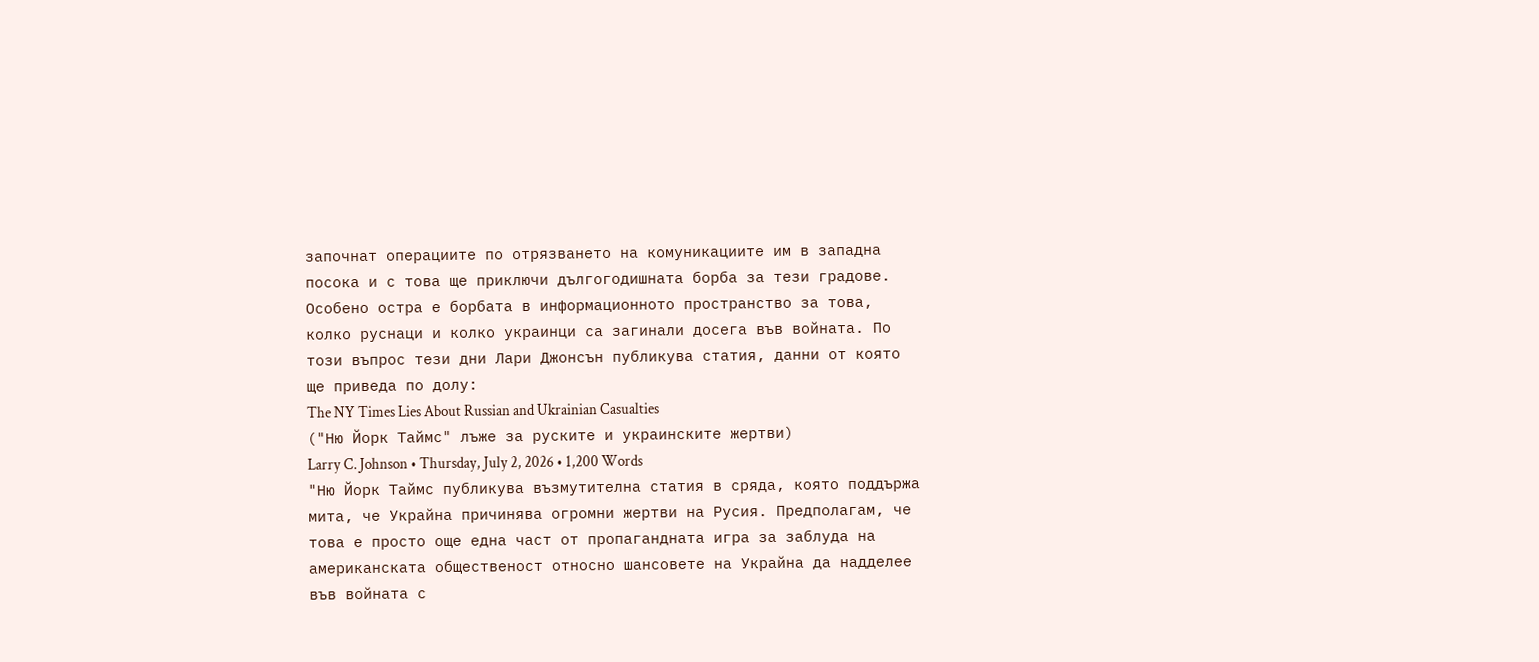започнат операциите по отрязването на комуникациите им в западна посока и с това ще приключи дългогодишната борба за тези градове.
Особено остра е борбата в информационното пространство за това, колко руснаци и колко украинци са загинали досега във войната. По този въпрос тези дни Лари Джонсън публикува статия, данни от която ще приведа по долу:
The NY Times Lies About Russian and Ukrainian Casualties
("Ню Йорк Таймс" лъже за руските и украинските жертви)
Larry C. Johnson • Thursday, July 2, 2026 • 1,200 Words
"Ню Йорк Таймс публикува възмутителна статия в сряда, която поддържа мита, че Украйна причинява огромни жертви на Русия. Предполагам, че това е просто още една част от пропагандната игра за заблуда на американската общественост относно шансовете на Украйна да надделее във войната с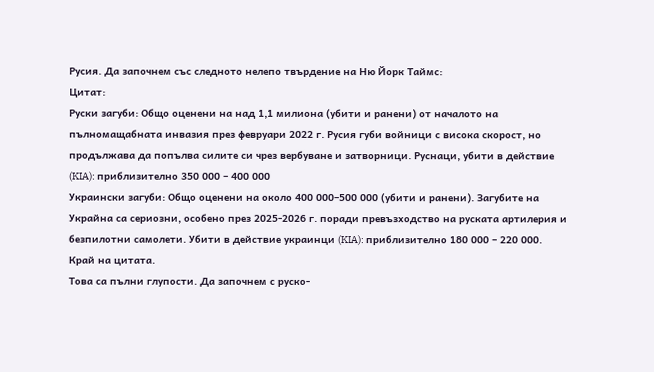Русия. Да започнем със следното нелепо твърдение на Ню Йорк Таймс:
Цитат:
Руски загуби: Общо оценени на над 1,1 милиона (убити и ранени) от началото на пълномащабната инвазия през февруари 2022 г. Русия губи войници с висока скорост, но продължава да попълва силите си чрез вербуване и затворници. Руснаци, убити в действие (KIA): приблизително 350 000 – 400 000
Украински загуби: Общо оценени на около 400 000–500 000 (убити и ранени). Загубите на Украйна са сериозни, особено през 2025-2026 г. поради превъзходство на руската артилерия и безпилотни самолети. Убити в действие украинци (KIA): приблизително 180 000 – 220 000.
Край на цитата.
Това са пълни глупости. Да започнем с руско-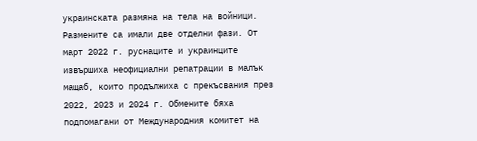украинската размяна на тела на войници. Размените са имали две отделни фази. От март 2022 г. руснаците и украинците извършиха неофициални репатрации в малък мащаб, които продължиха с прекъсвания през 2022, 2023 и 2024 г. Обмените бяха подпомагани от Международния комитет на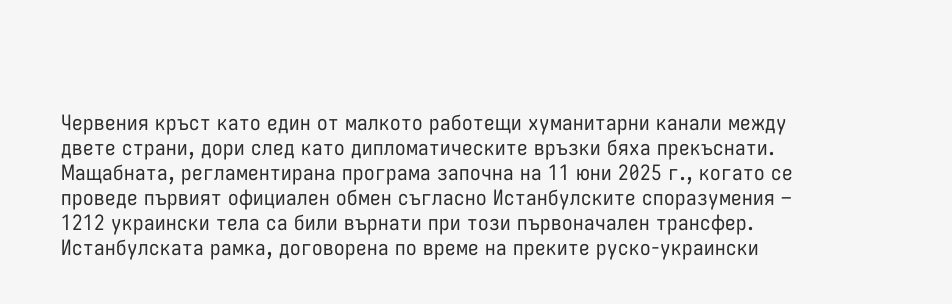Червения кръст като един от малкото работещи хуманитарни канали между двете страни, дори след като дипломатическите връзки бяха прекъснати.
Мащабната, регламентирана програма започна на 11 юни 2025 г., когато се проведе първият официален обмен съгласно Истанбулските споразумения – 1212 украински тела са били върнати при този първоначален трансфер. Истанбулската рамка, договорена по време на преките руско-украински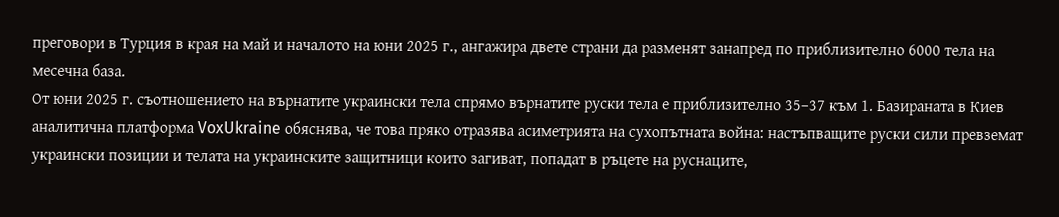преговори в Турция в края на май и началото на юни 2025 г., ангажира двете страни да разменят занапред по приблизително 6000 тела на месечна база.
От юни 2025 г. съотношението на върнатите украински тела спрямо върнатите руски тела е приблизително 35–37 към 1. Базираната в Киев аналитична платформа VoxUkraine обяснява, че това пряко отразява асиметрията на сухопътната война: настъпващите руски сили превземат украински позиции и телата на украинските защитници които загиват, попадат в ръцете на руснаците,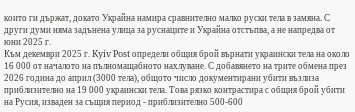които ги държат, докато Украйна намира сравнително малко руски тела в замяна. С други думи няма задънена улица за руснаците и Украйна отстъпва, а не напредва от юни 2025 г.
Към декември 2025 г. Kyiv Post определи общия брой върнати украински тела на около 16 000 от началото на пълномащабното нахлуване. С добавянето на трите обмена през 2026 година до април (3000 тела), общото число документирани убити възлиза приблизително на 19 000 украински тела. Това рязко контрастира с общия брой убити на Русия, изваден за същия период - приблизително 500-600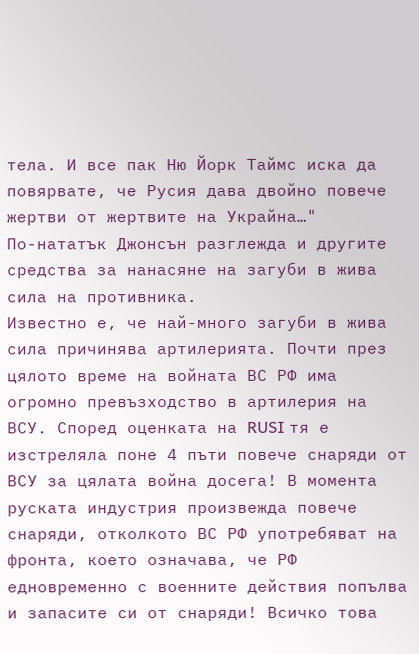тела. И все пак Ню Йорк Таймс иска да повярвате, че Русия дава двойно повече жертви от жертвите на Украйна…"
По-нататък Джонсън разглежда и другите средства за нанасяне на загуби в жива сила на противника.
Известно е, че най-много загуби в жива сила причинява артилерията. Почти през цялото време на войната ВС РФ има огромно превъзходство в артилерия на ВСУ. Според оценката на RUSI тя е изстреляла поне 4 пъти повече снаряди от ВСУ за цялата война досега! В момента руската индустрия произвежда повече снаряди, отколкото ВС РФ употребяват на фронта, което означава, че РФ едновременно с военните действия попълва и запасите си от снаряди! Всичко това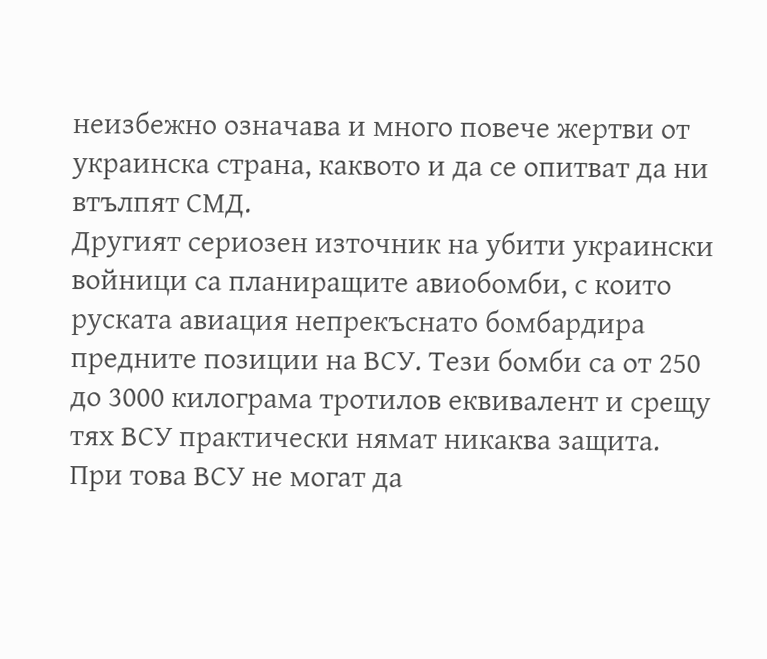неизбежно означава и много повече жертви от украинска страна, каквото и да се опитват да ни втълпят СМД.
Другият сериозен източник на убити украински войници са планиращите авиобомби, с които руската авиация непрекъснато бомбардира предните позиции на ВСУ. Тези бомби са от 250 до 3000 килограма тротилов еквивалент и срещу тях ВСУ практически нямат никаква защита. При това ВСУ не могат да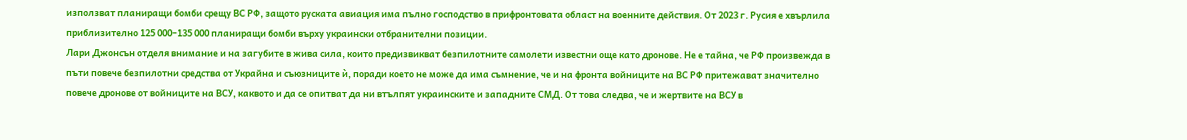използват планиращи бомби срещу ВС РФ, защото руската авиация има пълно господство в прифронтовата област на военните действия. От 2023 г. Русия е хвърлила приблизително 125 000–135 000 планиращи бомби върху украински отбранителни позиции.
Лари Джонсън отделя внимание и на загубите в жива сила, които предизвикват безпилотните самолети известни още като дронове. Не е тайна, че РФ произвежда в пъти повече безпилотни средства от Украйна и съюзниците ѝ, поради което не може да има съмнение, че и на фронта войниците на ВС РФ притежават значително повече дронове от войниците на ВСУ, каквото и да се опитват да ни втълпят украинските и западните СМД. От това следва, че и жертвите на ВСУ в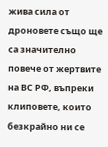жива сила от дроновете също ще са значително повече от жертвите на ВС РФ, въпреки клиповете, които безкрайно ни се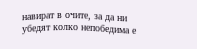навират в очите, за да ни убедят колко непобедима е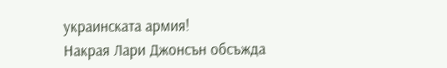украинската армия!
Накрая Лари Джонсън обсъжда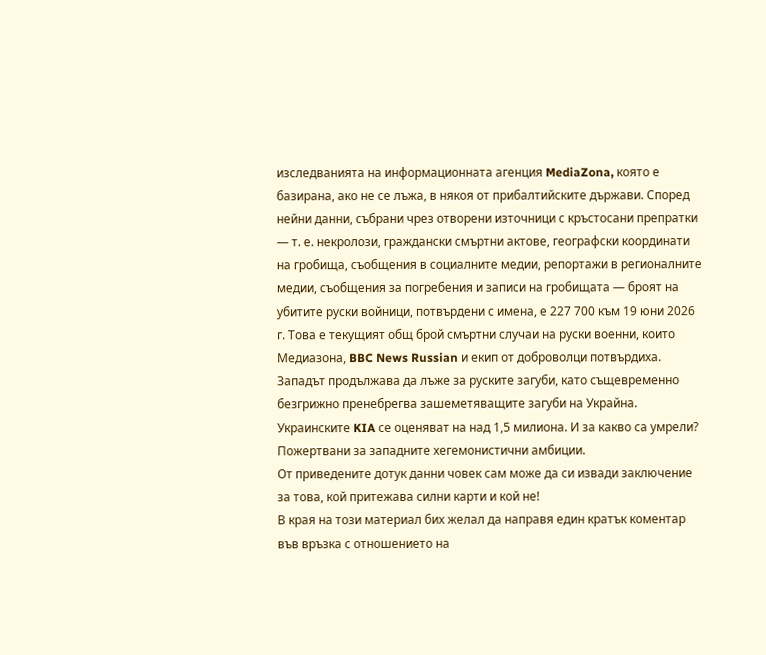изследванията на информационната агенция MediaZona, която е базирана, ако не се лъжа, в някоя от прибалтийските държави. Според нейни данни, събрани чрез отворени източници с кръстосани препратки — т. е. некролози, граждански смъртни актове, географски координати на гробища, съобщения в социалните медии, репортажи в регионалните медии, съобщения за погребения и записи на гробищата — броят на убитите руски войници, потвърдени с имена, е 227 700 към 19 юни 2026 г. Това е текущият общ брой смъртни случаи на руски военни, които Медиазона, BBC News Russian и екип от доброволци потвърдиха.
Западът продължава да лъже за руските загуби, като същевременно безгрижно пренебрегва зашеметяващите загуби на Украйна. Украинските KIA се оценяват на над 1,5 милиона. И за какво са умрели? Пожертвани за западните хегемонистични амбиции.
От приведените дотук данни човек сам може да си извади заключение за това, кой притежава силни карти и кой не!
В края на този материал бих желал да направя един кратък коментар във връзка с отношението на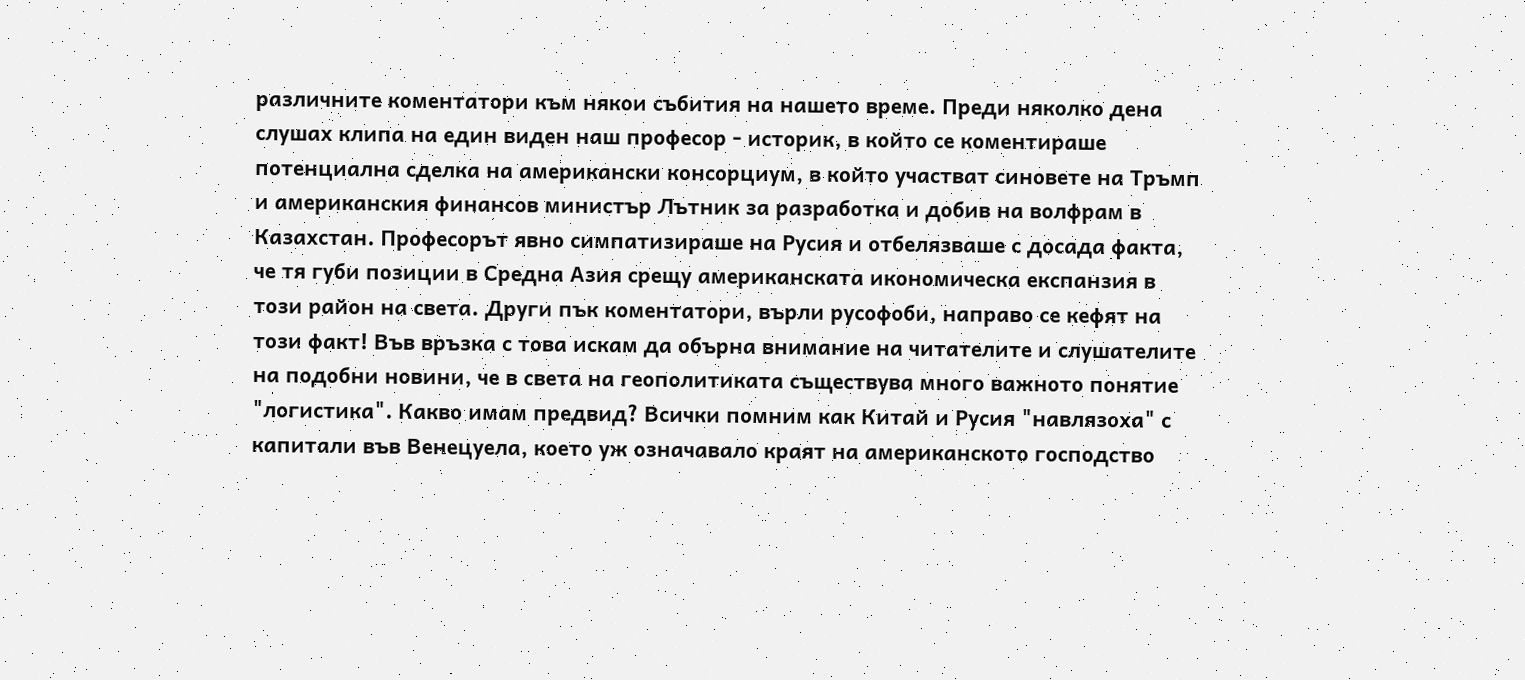различните коментатори към някои събития на нашето време. Преди няколко дена слушах клипа на един виден наш професор - историк, в който се коментираше потенциална сделка на американски консорциум, в който участват синовете на Тръмп и американския финансов министър Лътник за разработка и добив на волфрам в Казахстан. Професорът явно симпатизираше на Русия и отбелязваше с досада факта, че тя губи позиции в Средна Азия срещу американската икономическа експанзия в този район на света. Други пък коментатори, върли русофоби, направо се кефят на този факт! Във връзка с това искам да обърна внимание на читателите и слушателите на подобни новини, че в света на геополитиката съществува много важното понятие "логистика". Какво имам предвид? Всички помним как Китай и Русия "навлязоха" с капитали във Венецуела, което уж означавало краят на американското господство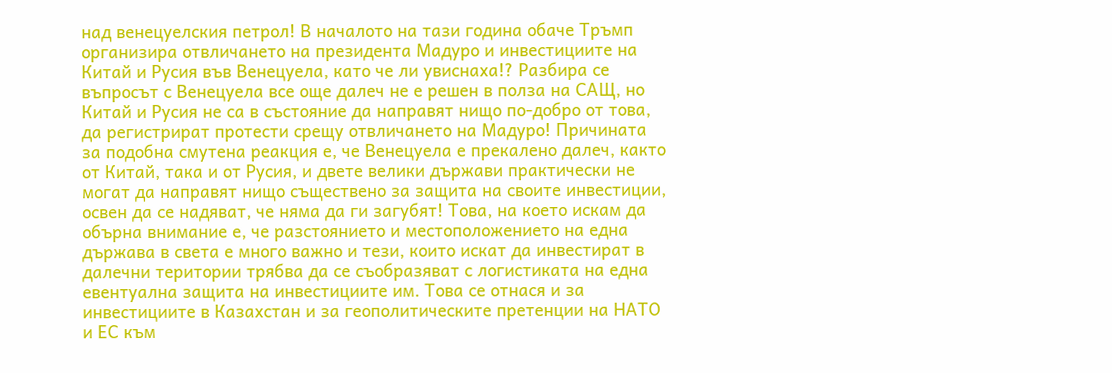над венецуелския петрол! В началото на тази година обаче Тръмп организира отвличането на президента Мадуро и инвестициите на Китай и Русия във Венецуела, като че ли увиснаха!? Разбира се въпросът с Венецуела все още далеч не е решен в полза на САЩ, но Китай и Русия не са в състояние да направят нищо по-добро от това, да регистрират протести срещу отвличането на Мадуро! Причината за подобна смутена реакция е, че Венецуела е прекалено далеч, както от Китай, така и от Русия, и двете велики държави практически не могат да направят нищо съществено за защита на своите инвестиции, освен да се надяват, че няма да ги загубят! Това, на което искам да обърна внимание е, че разстоянието и местоположението на една държава в света е много важно и тези, които искат да инвестират в далечни територии трябва да се съобразяват с логистиката на една евентуална защита на инвестициите им. Това се отнася и за инвестициите в Казахстан и за геополитическите претенции на НАТО и ЕС към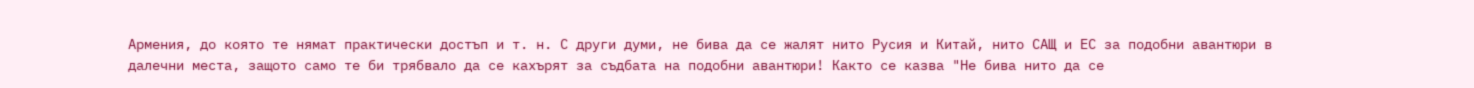Армения, до която те нямат практически достъп и т. н. С други думи, не бива да се жалят нито Русия и Китай, нито САЩ и ЕС за подобни авантюри в далечни места, защото само те би трябвало да се кахърят за съдбата на подобни авантюри! Както се казва "Не бива нито да се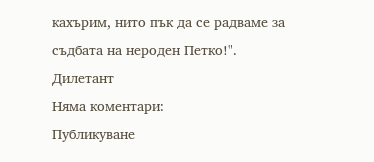кахърим, нито пък да се радваме за съдбата на нероден Петко!".
Дилетант
Няма коментари:
Публикуване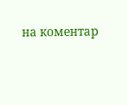на коментар